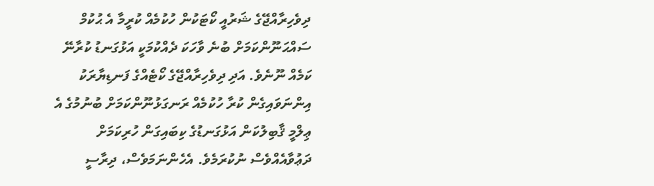ދިވެހިރާއްޖޭގެ ޝަރުއީ ކޯޓަކުން ހުކުމެއް ކުރީމާ އެ ޙުކުމް ސައްޙަނޫންކަމަށް ބުނެ ވާހަކަ ދެއްކުމަކީ އަޅުގަނޑު ކުރާނޭ ކަމެއް ނޫނެވެ. އަދި ދިވެހިރާއްޖޭގެ ކޯޓެއްގެ ފަނޑިޔާރަކު އިންނަވައިގެން ކުރާ ހުކުމެއް ރަނގަޅުނޫންކަމަށް ބުނުމުގެ އެ ޢިލްމީ ޤާބިލުކަން އަޅުގަނޑުގެ ކިބައިގަން ހުރިކަމަށް ދަޢުވާއެއްވެސް ނުކުރަމެވެ. އެހެންނަމަވެސް، ދިރާސީ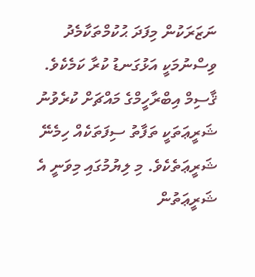ނަޒަރަކުން މިފަދަ ޙުކުމްތަކާމެދު ވިސްނުމަކީ އަޅުގަނޑު ކުރާ ކަމެކެވެ. ޤާސިމް އިބްރާހީމްގެ މައްޗަށް ކުރެވުނު ޝަރީޢަތަކީ ތަފާތު ސިފަތަކެއް ހިމެނޭ ޝަރީޢަތެކެވެ. މި ލިޔުމުގައި މިވަނީ އެ ޝަރީޢަތުން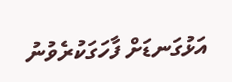އަޅުގަނޑަށް ފާހަގަކުރެވުނު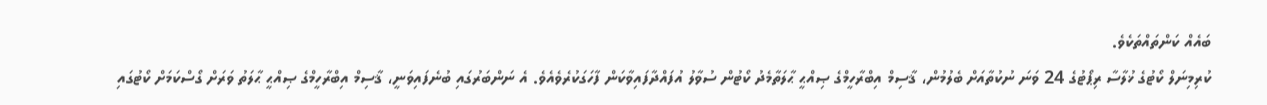ބައެއް ކަންތައްތަކެވެ.
ކުރިމިނަލް ކޯޓުގެ ޚުލާސާ ރިޕޯޓުގެ 24 ވަނަ ނުކުތާއަށް ބެލުމުން، ޤާސިމް އިބްރާހީމްގެ ޞިއްޙީ ޙާލަތާމެދު ކޯޓުން ސުވާލު އުފައްދާފައިވާކަން ފާހަގަކުރެވެއެވެ. އެ ނަންބަރުގައި ބުނެފައިވަނީ، ޤާސިމް އިބްރާހީމްގެ ޞިއްޙީ ޙާލަތު ވަރަށް ގޯސްކަމަށް ކޯޓުގައި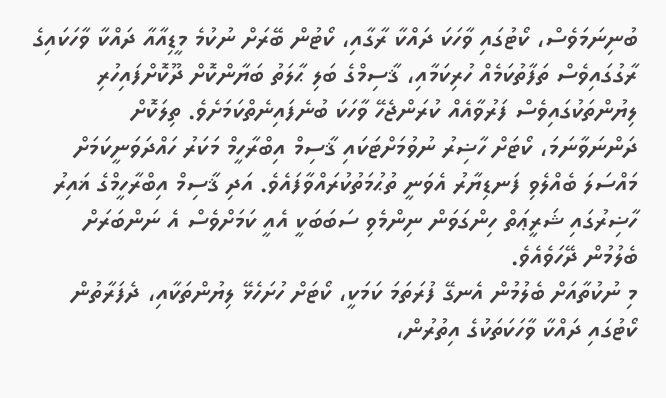ބުނިނަމަވެސް، ކޯޓުގައި ވާހަކަ ދައްކާ ރާގާއި، ކޯޓުން ބޭރަށް ނުކުމެ މީޑިއާއާ ދައްކާ ވާހަކައިގެ ރާގުގައިވެސް ތަފާތުކަމެއް ހުރިކަމާއި، ޤާސިމްގެ ބަލި ޙާލަތު ބަޔާންކޮށް ދޫކޮށްފައިހުރި ލިޔުންތަކުގައިވެސް ފަރުވާއެއް ކުރަންޖެހޭ ވާހަކަ ބުނެފައިނެތްކަމަށެވެ. ތިލަކޮށް ދަންނަވާނަމަ، ކޯޓަށް ހާޟިރު ނުވުމަށްޓަކައި ޤާސިމް އިބްރާހީމް މަކަރު ހައްދަވަނީކަމަށް މައްސަލަ ބެއްލެވި ފަނޑިޔާރު އެވަނީ ތުޙުމަތުކުރައްވާފައެވެ. އަދި ޤާސިމް އިބްރާހީމްގެ ޣައިރު ހާޟިރުގައި ޝަރީޢަތް ހިންގަވަން ނިންމެވި ސަބަބަކީ އެއީ ކަމަށްވެސް އެ ނަންބަރަށް ބެލުމުން ދޭހަވެއެވެ.
މި ނުކުތާއަށް ބެލުމުން އެނގޭ ފުރަތަމަ ކަމަކީ، ކޯޓަށް ހުށަހެޅޭ ލިޔުންތަކާއި، ދެފަރާތުން ކޯޓުގައި ދައްކާ ވާހަކަތަކުގެ އިތުރުން،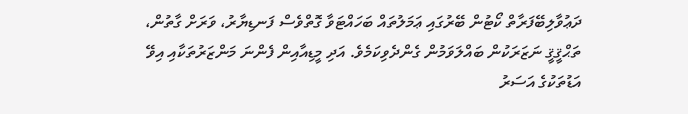ދަޢުވާލިބޭފަރާތް ކޯޓުން ބޭރުގައި ޢަމަލުތައް ބަހައްޓަވާ ގޮތްވެސް ފަނޑިޔާރު، ވަރަށް ގާތުން، ތަޙްޤީޤީ ނަޒަރަކުން ބައްލަވަމުން ގެންދެވިކަމެވެ. އަދި މީޑިއާއިން ފެންނަ މަންޒަރުތަކާއި އިވޭ އަޑުތަކުގެ އަސަރު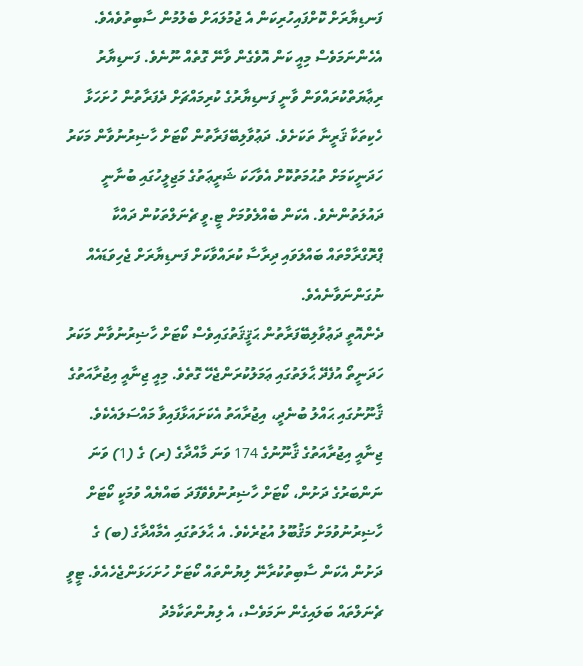ފަނޑިޔާރަށް ކޮށްފައިހުރިކަން އެ ޖުމުލައަށް ބެލުމުން ސާބިތުވެއެވެ. އެހެންނަމަވެސް މިއީ ކަން އޮވެގެން ވާނޭ ގޮތެއް ނޫނެވެ. ފަނޑިޔާރު ރިޢާޔަތްކުރައްވަން ވާނީ ފަނޑިޔާރުގެ ކުރިމައްޗަށް ދެފަރާތުން ހުށަހަޅާ ހެކިތަކާ ޤަރީނާ ތަކަށެވެ. ދަޢުވާލިބޭފަރާތުން ކޯޓަށް ހާޟިރުނުވާން މަކަރު ހަދަނީކަމަށް ތުޙުމަތުކޮށް އެވާހަކަ ޝަރީޢަތުގެ މަޖިލީހުގައި ބުނާނީ ދައުލަތުންނެވެ. އެކަން ބެއްލެވުމަށް ޓީ.ވީ ޗެނަލްތަކުން ދައްކާ ޕްރޮގްރާމްތައް ބައްލަވައި ދިރާސާ ކުރައްވާކަށް ފަނޑިޔާރަށް ޖެހިވަޑައެއް ނުގަންނަވާނެއެވެ.
ދެންއޮތީ ދަޢުވާލިބޭފަރާތުން ޙަޤީޤަތުގައިވެސް ކޯޓަށް ހާޟިރުނުވާން މަކަރު ހަދަނީތޯ އުފެދޭ ޙާލަތުގައި ޢަމަލުކުރަންޖެހޭ ގޮތެވެ. މިއީ ޖިނާއީ އިޖުރާއަތުގެ ޤާނޫނުގައި ޙައްލު ބުނެދީ، އިޖުރާއަތު އެކަށައަޅާފައިވާ މައްސަލައެކެވެ. ޖިނާއީ އިޖުރާއަތުގެ ޤާނޫނުގެ 174 ވަނަ މާއްދާގެ (ރ) ގެ (1) ވަނަ ނަންބަރުގެ ދަށުން، ކޯޓަށް ހާޟިރުނުވެވޭފަދަ ބައްޔެއް ވުމަކީ ކޯޓަށް ހާޟިރުނުވުމަށް މަޤުބޫލު އުޒުރެކެވެ. އެ ޙާލަތުގައި އެމާއްދާގެ (ބ) ގެ ދަށުން އެކަން ސާބިތުކުރާނޭ ލިޔުންތައް ކޯޓަށް ހުށަހަޅަންޖެހެއެވެ. ޓީވީ ޗެނަލްތައް ބަލައިގެން ނަމަވެސް، އެ ލިޔުންތަކާމެދު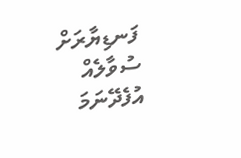ފަނޑިޔާރަށް ސުވާލެއް އުފެދޭނަމަ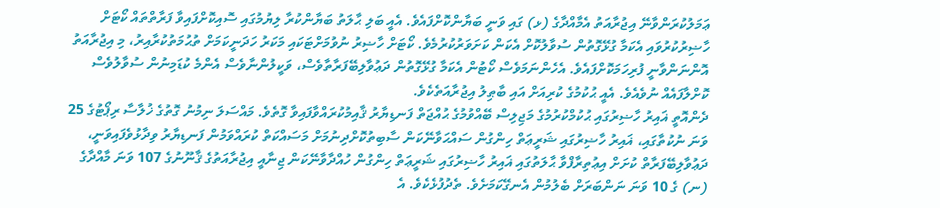ޢަމަލުކުރަންވާނޭ އިޖުރާއަތު އެމާއްދާގެ (ޅ) ގައި ވަނީ ބަޔާންކޮށްފައެވެ. އެއީ ބަލި ޙާލަތު ބަޔާންކުރާ ލިޔުމުގައި ސޮއިކޮށްފައިވާ ފަރާތްތައް ކޯޓަށް ހާޟިރުކުރުވައި އެކަމާ ގުޅޭގޮތުން ސުވާލުކޮށް އެކަން ކަށަވަރުކުރުމެވެ. ކޯޓަށް ހާޟިރު ނުވުމަށްޓަކައި މަކަރު ހަދަނީކަމަށް ތުޙުމަތުކުރާއިރު، މި އިޖުރާއަތު އޮންނަންވާނީ ފުރިހަމަކޮށްފައެވެ. އެހެންނަމަވެސް ކޯޓުން އެކަމާ ގުޅޭގޮތުން ދަޢުވާލިބޭފަރާތާވެސް، ވަކީލުންނާވެސް އެންމެ ކުޑަމިނުން ސުވާލުވެސް ކޮށްލާފައެއް ނުވެއެވެ. އެއީ ޙުކުމުގެ ކުރިއަށް އައި ބާޠިލު އިޖުރާއަތެކެވެ.
ދެންއޮތީ ޣައިރު ހާޟިރުގައި ޙުކުމްކުރުމުގެ މަޖިލިސް ބޭއްވުމުގެ ޙުއްޖަތް ފަނޑިޔާރު ޤާއިމުކުރައްވާފައިވާ ގޮތެވެ. މައްސަލަ ނިމުނު ގޮތުގެ ޚުލާސާ ރިޕޯޓުގެ 25 ވަނަ ނުކުތާގައި، ޣައިރު ހާޟިރުގައި ޝަރީޢަތް ހިންގުން ސައްޙަވާނޭކަން ސާބިތުކޮށްދިނުމަށް މަސައްކަތް ކުރައްވަމުން ފަނޑިޔާރު ވިދާޅުވެފައިވަނީ، ދަޢުވާލިބޭފަރާތް ކުށަށް އިޢުތިރާފްވާ ޙާލަތުގައި ޣައިރު ހާޟިރުގައި ޝަރީޢަތް ހިންގުން ހުއްދާވާނޭކަން ޖިނާއީ އިޖުރާއަތުގެ ޤާނޫނުގެ 107 ވަނަ މާއްދާގެ (ނ) ގެ 10 ވަނަ ނަންބަރަށް ބެލުމުން އެނގޭކަމަށެވެ. ތެދުފުޅެކެވެ. އެ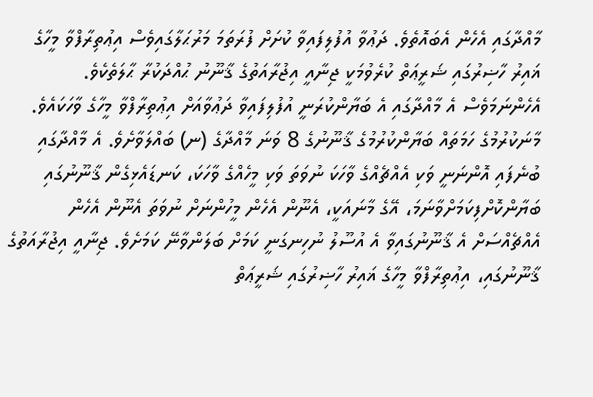މާއްދާގައި އެހެން އެބައޮތެވެ. ދަޢުވާ އުފުލިފައިވާ ކުށަށް ފުރަތަމަ މަރުޙަލާގައިވެސް އިޢުތިރާފްވާ މީހާގެ ޣައިރު ހާޟިރުގައި ޝަރީޢަތް ކުރެވުމަކީ ޖިނާއީ އިޖުރާއަތުގެ ޤާނޫނު ޙުއްދަކުރާ ޙާލަތެކެވެ. އެހެންނަމަވެސް އެ މާއްދާގައި އެ ބަޔާންކުރަނީ އުފުލިފައިވާ ދަޢުވާއަށް އިޢުތިރާފްވާ މީހާގެ ވާހަކައެވެ. މާނަކުރުމުގެ ހަމަތައް ބަޔާންކުރުމުގެ ޤާނޫނުގެ 8 ވަނަ މާއްދާގެ (ނ) ބައްލަވާށެވެ. އެ މާއްދާގައި ބުނެފައި އޮންނަނީ ވަކި އެއްޗެއްގެ ވާހަކަ ނުވަތަ ވަކި މީހެއްގެ ވާހަކަ، ކަނޑައެޅިގެން ޤާނޫނުގައި ބަޔާންކޮށްފިކަމަށްވާނަމަ، އޭގެ މާނައަކީ، އެނޫން އެހެން މީހުންނަށް ނުވަތަ އެނޫން އެހެން އެއްޗެއްސަށް އެ ޤާނޫނުގައިވާ އެ އުސޫލު ނުހިނގަނީ ކަމަށް ބަލަންވާނޭ ކަމަށެވެ. ޖިނާއީ އިޖުރާއަތުގެ ޤާނޫނުގައި، އިޢުތިރާފްވާ މީހާގެ ޣައިރު ހާޟިރުގައި ޝަރީޢަތް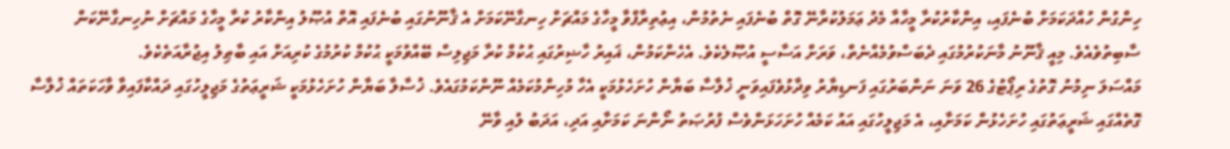ހިންގުން ހުއްދަކަމަށް ބުނެފައި، އިންކާރުކުރާ މީހާއާ މެދު ޢަމަލުކުރާނޭ ގޮތް ބުނެފައި ނެތުމުން، އިޢުތިރާފްވާ މީހާގެ މައްޗަށް ހިނގާނޭކަމަށް އެ ޤާނޫނުގައި ބުނެފައި އޮތް އުޞޫލު އިންކާރު ކުރާ މީހާގެ މައްޗަށް ނުހިނގާނޭކަން ސާބިތުވެއެވެ. މިއީ ޤާނޫނު މާނަކުރުމުގައި ދެބަސްވުމެއްނެތް، ވަރަށް އަސާސީ އުޞޫލެކެވެ. އެހެންކަމުން، ޣައިރު ހާޟިރުގައި ޙުކުމް ކުރާ މަޖިލިސް ބޭއްވުމަކީ ޙުކުމް ކުރުމުގެ ކުރިއަށް އައި ބާޠިލު އިޖުރާއަތެކެވެ.
މައްސަލަ ނިމުނު ގޮތުގެ ރިޕޯޓުގެ 26 ވަނަ ނަންބަރުގައި ފަނޑިޔާރު ވިދާޅުވެފައިވަނީ ޚުލާސާ ބަޔާން ހުށަހެޅުމަކީ އެހާ މުހިންމުކަމެއް ނޫންކަމުގައެވެ. ޚުސާލާ ބަޔާން ހުށަހެޅުމަކީ ޝަރީޢަތުގެ މަޖިލީހުގައި ދައްކާފައިވާ ވާހަކަތައް ޚުލާސާ ގޮތެއްގައި ޝަރީޢަތުގައި ހުށަހެޅުން ކަމަށާއި، އެ މަޖިލީހުގައި އައު ކަމެއް ހުށަހަޅަންވެސް ފުރުޞަތު ނޯންނަ ކަމަށާއި އަދި، އަދަބު ލުއި ވާނޭ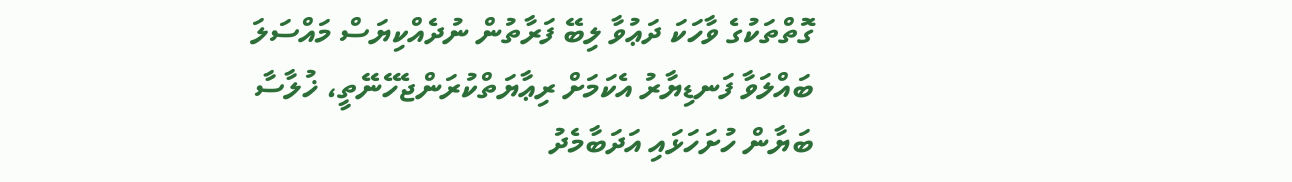ގޮތްތަކުގެ ވާހަކަ ދަޢުވާ ލިބޭ ފަރާތުން ނުދެއްކިޔަސް މައްސަލަ ބައްލަވާ ފަނޑިޔާރު އެކަމަށް ރިޢާޔަތްކުރަންޖެހޭނޭތީ، ޚުލާސާ ބަޔާން ހުށަހަޅައި އަދަބާމެދު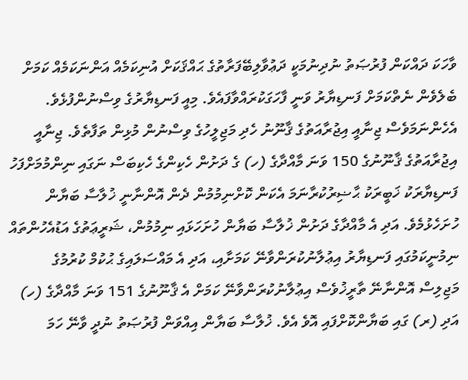ވާހަކަ ދައްކަން ފުރުޞަތު ނުދިނުމަކީ ދަޢުވާލިބޭފަރާތުގެ ޙައްޤަކަށް އުނިކަމެއް އަންނަކަމެއް ކަމަށް ބެލެވެން ނެތްކަމަށް ފަނޑިޔާރު ވަނީ ފާހަގަކުރައްވާފައެވެ. މިއީ ފަނޑިޔާރުގެ ވިސްނުންފުޅެވެ. އެހެންނަމަވެސް ޖިނާއީ އިޖުރާއަތުގެ ޤާނޫނު ހެދި މަޖިލީހުގެ ވިސްނުން މުޅިން ތަފާތެވެ. ޖިނާއީ އިޖުރާއަތުގެ ޤާނޫނުގެ 150 ވަނަ މާއްދާގެ (ހ) ގެ ދަށުން ހެކިންގެ ހެކިބަސް ނަގައި ނިންމުމަށްފަހު ފަނޑިޔާރަކު ޚަބީރަކު ޙާޟިރުކުރާނަމަ އެކަން ކޮށްނިމުމުން ދެން އޮންނާނީ ޚުލާސާ ބަޔާން ހުށަހެޅުމެވެ. އަދި އެ މާއްދާގެ ދަށުން ޚުލާސާ ބަޔާން ހުށަހަޅައި ނިމުމުން، ޝަރީޢަތުގެ އަޑުއެހުންތައް ނިމުނީކަމުގައި ފަނޑިޔާރު އިޢުލާނުކުރަންވާނޭ ކަމަށާއި، އަދި އެ މައްސަލައިގެ ޙުކުމް ކުރުމުގެ މަޖިލިސް އޮންނާނޭ ތާރީޚުވެސް އިޢުލާނުކުރަންވާނޭ ކަމަށް އެ ޤާނޫނުގެ 151 ވަނަ މާއްދާގެ (ހ) އަދި (ރ) ގައި ބަޔާންކޮށްފައި އޮވެ އެވެ. ޚުލާސާ ބަޔާން އިއްވަން ފުރުޞަތު ނުދީ ވާނޭ ހަމަ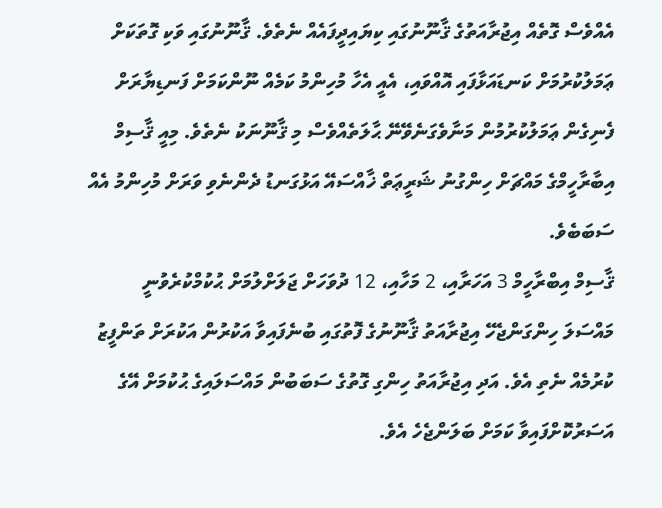އެއްވެސް ގޮތެއް އިޖުރާއަތުގެ ޤާނޫނުގައި ކިޔައިދީފައެއް ނެތެވެ. ޤާނޫނުގައި ވަކި ގޮތަކަށް ޢަމަލުކުރުމަށް ކަނޑައަޅާފައި އޮއްވައި، އެއީ އެހާ މުހިންމު ކަމެއް ނޫންކަމަށް ފަނޑިޔާރަށް ފެނިގެން ޢަމަލުކުރުމުން މަނާވެގަނެވޭނޭ ޙާލަތެއްވެސް މި ޤާނޫނަކު ނެތެވެ. މިއީ ޤާސިމް އިބާރާހީމްގެ މައްޗަށް ހިންގުނު ޝަރީޢަތް ޚާއްސައޭ އަޅުގަނޑު ދެންނެވި ވަރަށް މުހިންމު އެއް ސަބަބެވެ.
ޤާސިމް އިބްރާހީމް 3 އަހަރާއި، 2 މަހާއި، 12 ދުވަހަށް ޖަލަށްލުމަށް ޙުކުމްކުރެވުނީ މައްސަލަ ހިންގަންޖެހޭ އިޖުރާއަތު ޤާނޫނުގެ ފޮތުގައި ބުނެފައިވާ އަކުރުން އަކުރަށް ތަންފީޒު ކުރުމެއް ނެތި އެވެ. އަދި އިޖުރާއަތު ހިންގި ގޮތުގެ ސަބަބުން މައްސަލައިގެ ޙުކުމަށް އޭގެ އަސަރުކޮށްފައިވާ ކަމަށް ބަލަންޖެހެ އެވެ.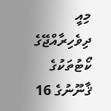މިއީ ދިވެހިރާއްޖޭގެ ކޯޓުތަކުގެ ޤާނޫނުގެ 16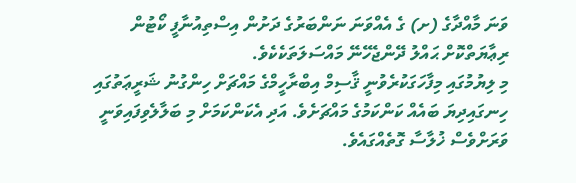ވަނަ މާއްދާގެ (ށ) ގެ އެއްވަނަ ނަންބަރުގެ ދަށުން އިސްތިއުނާފީ ކޯޓުން ރިޢާޔަތްކޮށް ޙައްލު ދޭންޖެހޭނޭ މައްސަލަތަކެކެވެ.
މި ލިޔުމުގައި މިފާހަގަކުރެވުނީ ޤާސިމް އިބްރާހީމްގެ މައްޗަށް ހިންގުނު ޝަރީޢަތުގައި ހިނގައިދިޔަ ބައެއް ކަންކަމުގެ މައްޗަށެވެ. އަދި އެކަންކަމަށް މި ބަލާލެވިފައިވަނީ ވަރަށްވެސް ޚުލާސާ ގޮތެއްގައެވެ.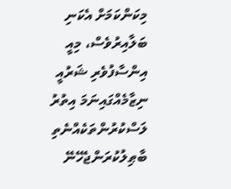މިކަންކަމަށް އެކަނި ބަލާއިރުވެސް، މިއީ އިންސާފުވެރި ޝަރުއީ ނިޒާމެއްގައިނަމަ އިތުރު ލަސްކުރުންތަކެއްނެތި ބާޠިލުކުރަންޖެހޭނޭ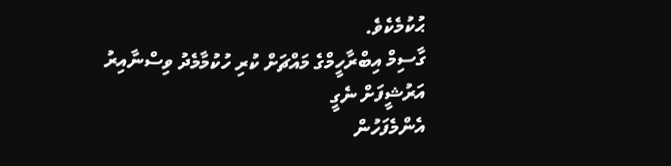ޙުކުމެކެވެ.
ގާސިމް އިބްރާހީމްގެ މައްޗަށް ކުރި ހުކުމާމެދު ވިސްނާއިރު
އަރުޝީފަށް ނެގީ
އެންމެފަހުން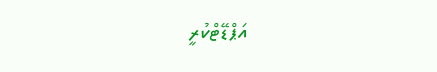އަޕްޑޭޓްކުރީ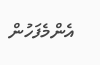އެންމެފަހުން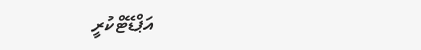އަޕްޑޭޓްކުރީ